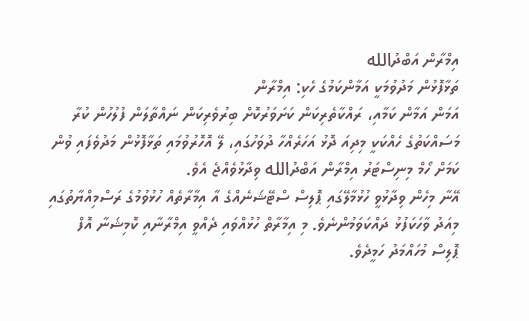އިމްރާން އަބްދުالله
ތަޅާފޮޅުން މަދުވުމަކީ އަމާންކަމުގެ ހެކި: އިމްރާން
އަމަން އަމާން ކަމާއި، ރައްކާތެރިކަން ކަށަވަރުކޮށް ބިރުވެރިކަން ނައްތާލަން ފުލުހުން ކުރާ މަސައްކަތުގެ ހެއްކަކީ މިދިއަ ދޮޅު އަހަރެއްހާ ދުވަހުގައި، ލޭ އޮހޮރުވުމައި ތަޅާފޮޅުން މަދުވެފައި ވުން ކަމަށް ހޯމް މިނިސްޓަރު އިމްރާން އަބްދުالله ވިދާޅުވެއްޖެ އެވެ.
އޭނާ މިހެން ވިދާޅުވީ ހުޅުމާލޭގައި ޕޮލިސް ސްޓޭޝަނެއްގެ އާ އިމާރާތެއް ހުޅުވުމުގެ ރަސްމިއްޔާތުގައި މިއަދު ވާހަކަފުޅު ދައްކަވަމުންނެވެ. މި އިމާރާތް ހުޅުއްވައި ދެއްވީ އިމްރާނާއި ކޮމިޝަނާ އޮފް ޕޮލިސް މުހައްމަދު ހަމީދެވެ.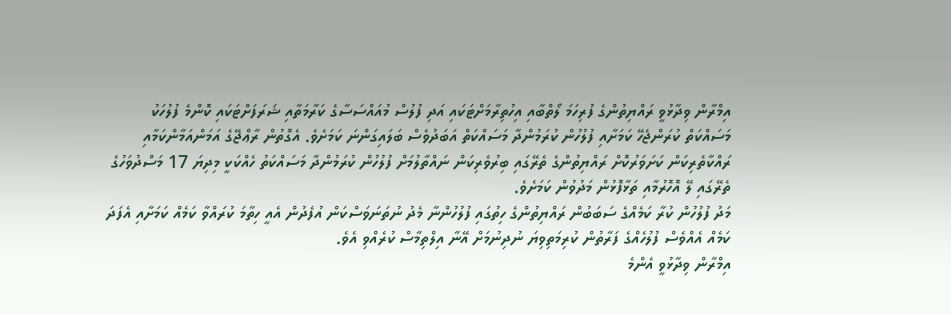އިމްރާން ވިދާޅުވީ ރައްޔިތުންގެ ފުރިހަމަ ލޯތްބާއި އިހުތިރާމަށްޓަކައި އަދި ފުލުސް މުއައްސަސާގެ ކަރާމަތާއި ޝަރަފަށްޓަކައި ކޮންމެ ފުލުހަކު މަސައްކަތް ކުރަންޖެހޭ ކަމަށާއި ފުލުހުން ކުރަމުންދާ މަސައްކަތް އަބަދުވެސް ބަލައިގަންނަ ކަމަށެވެ. އެގޮތުން ރާޢްޖޭގެ އަމަންއަމާންކަމާއި ރައްކާތެރިކަން ކަށަވަރުކޮށް ރައްޔިތުންގެ ތެރޭގައި ބިރުވެރިކަން ނައްތާލުމަށް ފުލުހުން ކުރަމުންދާ މަސައްކަތު ހެއްކަކީ މިދިޔަ 17 މަސްދުވަހުގެ ތެރޭގައި ލޭ އޮހޮރުމާއި ތަޅާފޮޅުން މަދުވުން ކަމަށެވެ.
މަދު ފުލުހުން ކުރާ ކަމެއްގެ ސަބަބުން ރައްޔިތުންގެ ހިތުގައި ފުލުހުންނާ މެދު ނުތަނަވަސްކަން އުފެދުން އެއީ ހިތާމަ ކުރައްވާ ކަމެއް ކަމަށާއި އެފަދަ ކަމެއް އެއްވެސް ފުލުހެއްގެ ފަރާތުން ކުރިމަތިވިޔަ ނުދިނުމަށް އޭނާ އިލްތިމާސް ކުރެއްވި އެވެ.
އިމްރާން ވިދާޅުވީ އެންމެ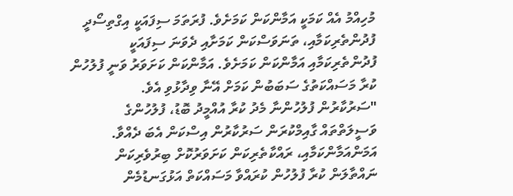މުހިއްމު އެއް ކަމަކީ އަމާންކަން ކަމަށެވެ. ފުރަތަމަ ސިފައަކީ އިގްތިސޯދީ ފުދުންތެރިކަމާއި، ތަނަވަސްކަން ކަމަށާއި ދެވަނަ ސިފައަކީ ފުދުންތެރިކަމާއި އަމާންކަން ކަމަށެވެ. އަމާންކަން ކަށަވަރު ވަނީ ފުލުހުން ކުރާ މަސައްކަތުގެ ސަބަބުން ކަމަށް އޭނާ ވިދާޅުވި އެވެ.
"ސަރުކާރުން ފުލުހުންނާ މެދު ކުރާ އުއްމީދު ބޮޑު، ފުލުހުންގެ ވަސީލަތްތައް ގާއިމްކުރަން ސަރުކާރުން އިސްކަން އެބަ ދެއްވާ. އަމަންއަމާންކަމާއި، ރައްކާތެރިކަން ކަށަވަރުކޮށް ބިރުވެރިކަން ނައްތާލަން ކުރާ ފުލުހުން ކުރައްވާ މަސައްކަތް އަޅުގަނޑުމެން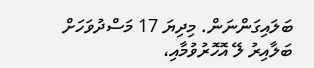ބަލައިގަންނަން. މިދިޔަ 17 މަސްދުވަހަށް ބަލާއިރު ލޭ އޮހޮރުވުމާއި،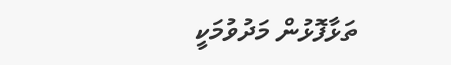ތަޅާފޮޅުން މަދުވުމަކީ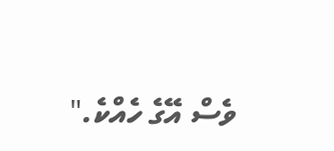ވެސް އޭގެ ހެއްކެ."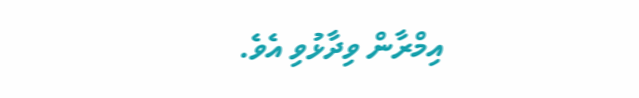އިމްރާން ވިދާޅުވި އެވެ.